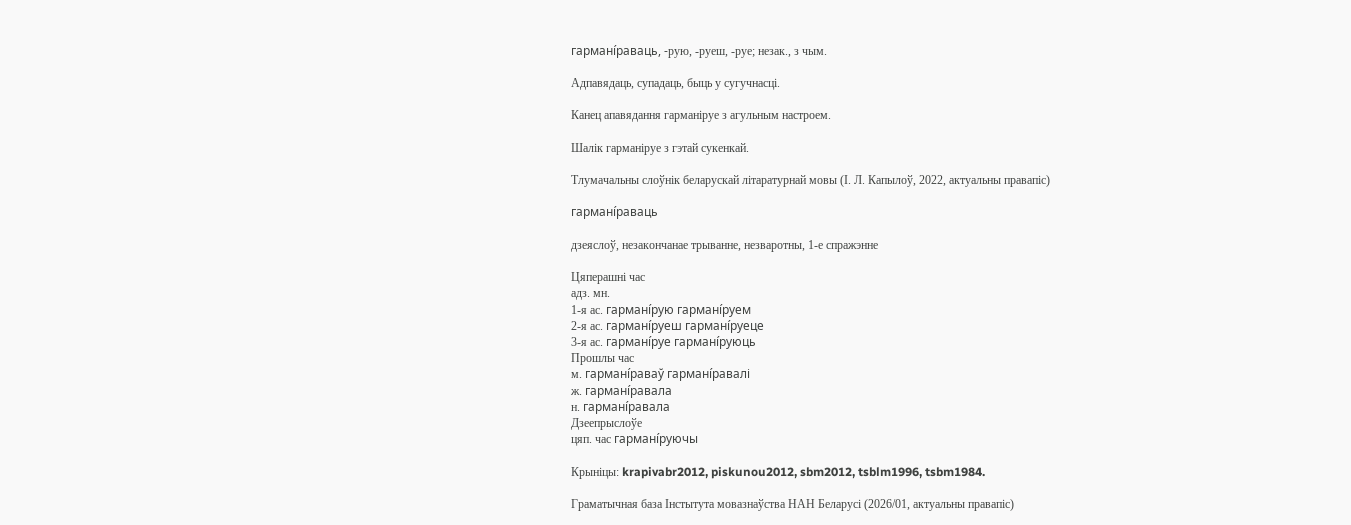гармані́раваць, -рую, -руеш, -руе; незак., з чым.

Адпавядаць, супадаць, быць у сугучнасці.

Канец апавядання гарманіруе з агульным настроем.

Шалік гарманіруе з гэтай сукенкай.

Тлумачальны слоўнік беларускай літаратурнай мовы (І. Л. Капылоў, 2022, актуальны правапіс)

гармані́раваць

дзеяслоў, незакончанае трыванне, незваротны, 1-е спражэнне

Цяперашні час
адз. мн.
1-я ас. гармані́рую гармані́руем
2-я ас. гармані́руеш гармані́руеце
3-я ас. гармані́руе гармані́руюць
Прошлы час
м. гармані́раваў гармані́равалі
ж. гармані́равала
н. гармані́равала
Дзеепрыслоўе
цяп. час гармані́руючы

Крыніцы: krapivabr2012, piskunou2012, sbm2012, tsblm1996, tsbm1984.

Граматычная база Інстытута мовазнаўства НАН Беларусі (2026/01, актуальны правапіс)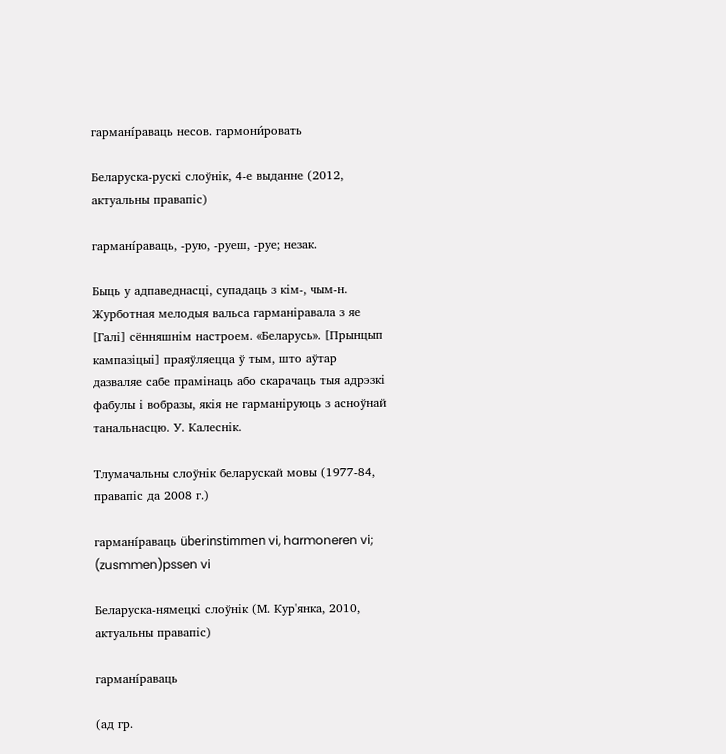гармані́раваць несов. гармони́ровать

Беларуска-рускі слоўнік, 4-е выданне (2012, актуальны правапіс)

гармані́раваць, ‑рую, ‑руеш, ‑руе; незак.

Быць у адпаведнасці, супадаць з кім‑, чым‑н. Журботная мелодыя вальса гарманіравала з яе [Галі] сённяшнім настроем. «Беларусь». [Прынцып кампазіцыі] праяўляецца ў тым, што аўтар дазваляе сабе прамінаць або скарачаць тыя адрэзкі фабулы і вобразы, якія не гарманіруюць з асноўнай танальнасцю. У. Калеснік.

Тлумачальны слоўнік беларускай мовы (1977-84, правапіс да 2008 г.)

гармані́раваць überinstimmen vi, harmoneren vi; (zusmmen)pssen vi

Беларуска-нямецкі слоўнік (М. Кур'янка, 2010, актуальны правапіс)

гармані́раваць

(ад гр.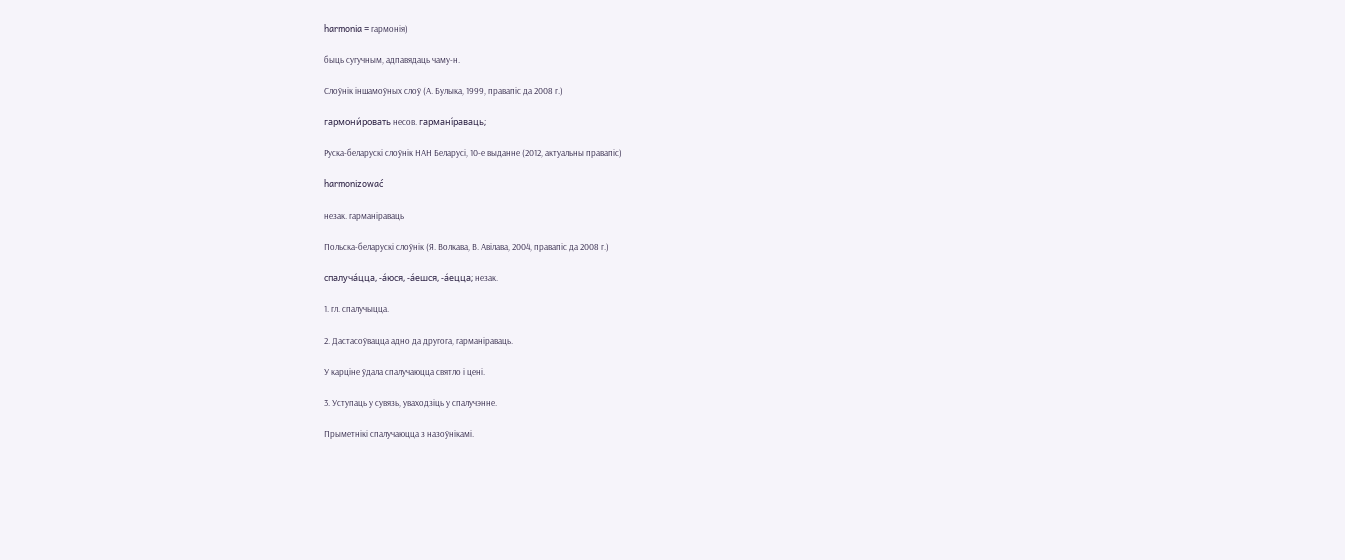harmonia = гармонія)

быць сугучным, адпавядаць чаму-н.

Слоўнік іншамоўных слоў (А. Булыка, 1999, правапіс да 2008 г.)

гармони́ровать несов. гармані́раваць;

Руска-беларускі слоўнік НАН Беларусі, 10-е выданне (2012, актуальны правапіс)

harmonizować

незак. гарманіраваць

Польска-беларускі слоўнік (Я. Волкава, В. Авілава, 2004, правапіс да 2008 г.)

спалуча́цца, -а́юся, -а́ешся, -а́ецца; незак.

1. гл. спалучыцца.

2. Дастасоўвацца адно да другога, гарманіраваць.

У карціне ўдала спалучаюцца святло і цені.

3. Уступаць у сувязь, уваходзіць у спалучэнне.

Прыметнікі спалучаюцца з назоўнікамі.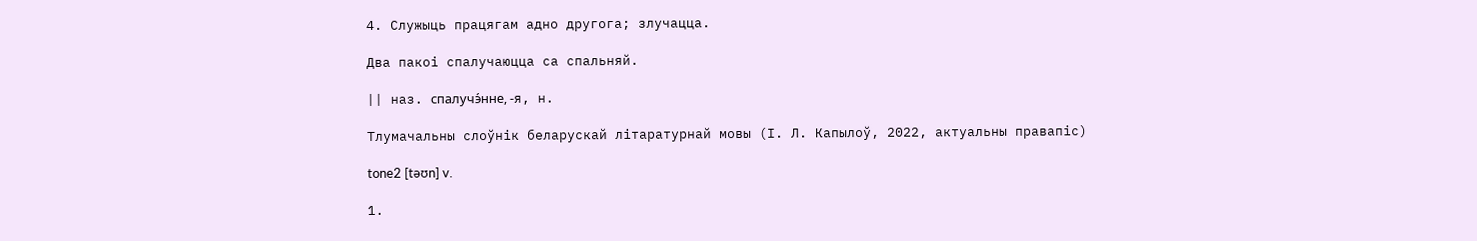4. Служыць працягам адно другога; злучацца.

Два пакоі спалучаюцца са спальняй.

|| наз. спалучэ́нне, -я, н.

Тлумачальны слоўнік беларускай літаратурнай мовы (І. Л. Капылоў, 2022, актуальны правапіс)

tone2 [təʊn] v.

1.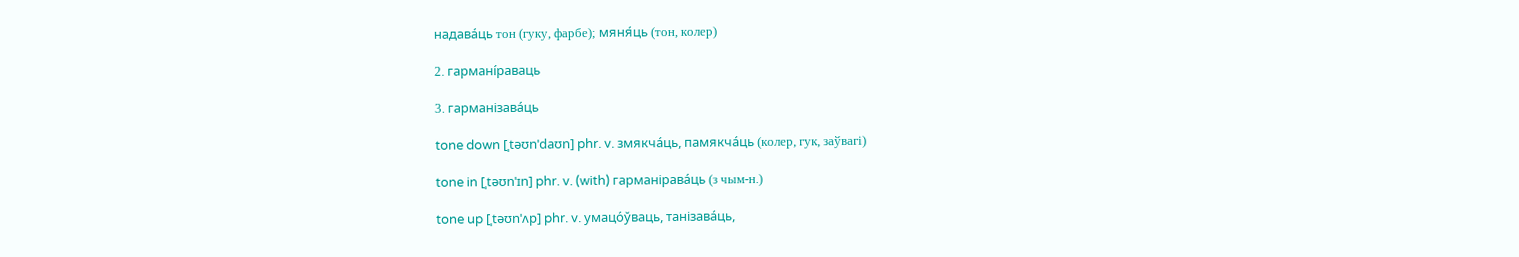надава́ць тон (гуку, фарбе); мяня́ць (тон, колер)

2. гармані́раваць

3. гарманізава́ць

tone down [ˌtəʊnˈdaʊn] phr. v. змякча́ць, памякча́ць (колер, гук, заўвагі)

tone in [ˌtəʊnˈɪn] phr. v. (with) гарманірава́ць (з чым-н.)

tone up [ˌtəʊnˈʌp] phr. v. умацо́ўваць, танізава́ць,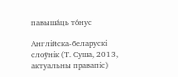павыша́ць то́нус

Англійска-беларускі слоўнік (Т. Суша, 2013, актуальны правапіс)